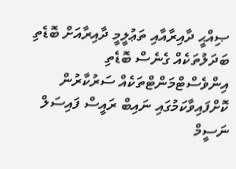ޞިއްޙީ ދާއިރާއާއި ތަޢުލީމީ ދާއިރާއަށް ބޮޑެތި ބަދަލުތަކެއް ގެނެސް ބޮޑެތި އިންވެސްޓްމަންޓްތަކެއް ސަރުކާރުން ކޮށްފައިވާކަމުގައި ނައިބް ރައީސް ފައިސަލް ނަސީމް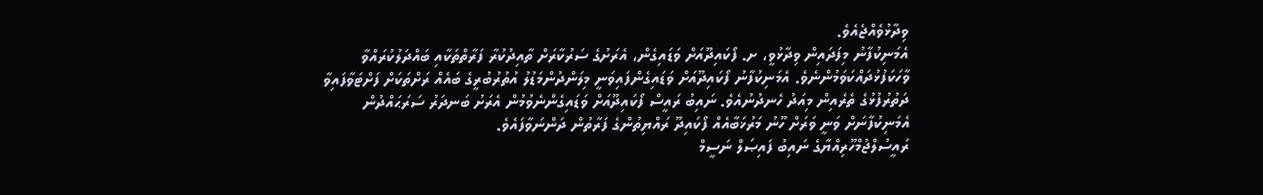ވިދާޅުވެއްޖެއެވެ.
އެމަނިކުފާނު މިފަދައިން ވިދާޅުވީ، ށ. ފޯކައިދޫއަށް ވަޑައިގެން، އެރަށުގެ ސަރުކާރަށް ތާއިދުކުރާ ފަރާތްތަކާއި ބައްދަލުކުރައްވާ ވާހަކަފުޅުދައްކަވަމުންނެވެ. އެމަނިކުފާނު ފޯކައިދޫއަށް ވަޑައިގެންފައިވަނީ މިލަންދުންމަޑުލު އުތުރުބުރީގެ ބައެއް ރަށްތަކަށް ފަށްޓަވާފައިވާ ދަތުރުފުޅުގެ ތެރެއިން މިއަދު ހެނދުނުއެވެ. ނައިބު ރައީސް ފޯކައިދޫއަށް ވަޑައިގެންނެވުމުން އެރަށު ބަނދަރު ސަރަޙައްދުން އެމަނިކުފާނަށް ވަނީ ވަރަށް ހޫނު މަރުޚަބާއެއް ފޯކައިދޫ ރައްޔިތުންގެ ފަރާތުން ދަންނަވާފައެވެ.
ރައީސުލްޖުމްހޫރިއްޔާގެ ނައިބު ފައިޞަލް ނަސީމް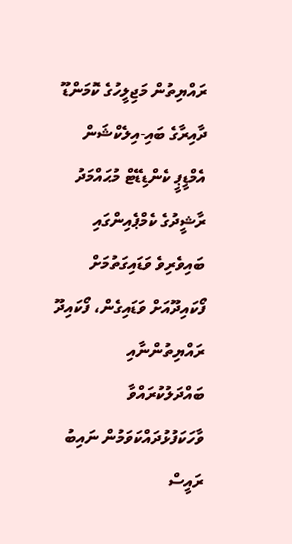ރައްޔިތުން މަޖިލީހުގެ ކޮމަންޑޫ ދާއިރާގެ ބައި-އިލެކްޝަން އެމްޑީޕީ ކެންޑިޑޭޓް މުޙައްމަދު ރާޝީދުގެ ކެމްޕެއިންގައި ބައިވެރިވެ ވަޑައިގަތުމަށް ފޯކައިދޫއަށް ވަޑައިގެން، ފޯކައިދޫ ރައްޔިތުންނާއި ބައްދަލުކުރައްވާ ވާހަކަފުޅުދައްކަވަމުން ނައިބު ރައީސް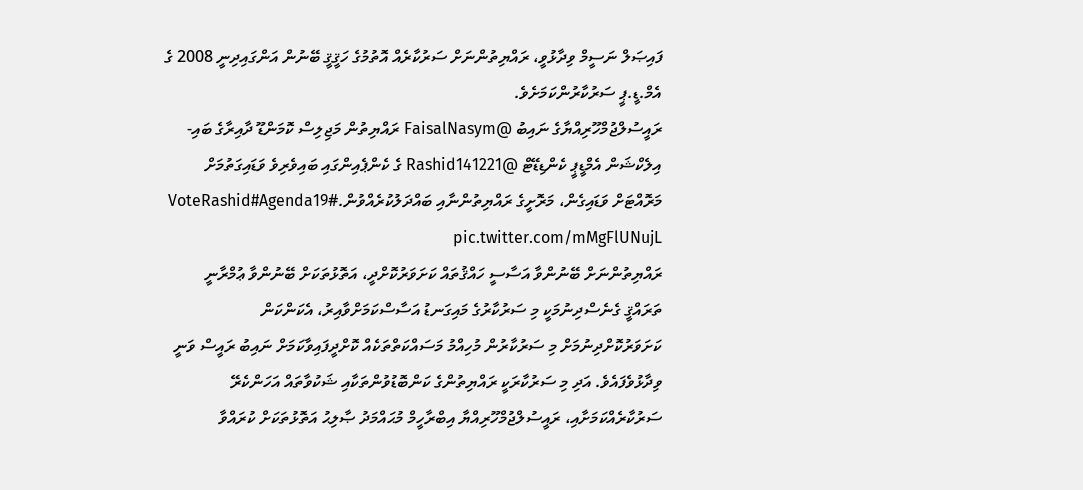ފައިޞަލް ނަސީމް ވިދާޅުވީ، ރައްޔިތުންނަށް ސަރުކާރެއް އޮތުމުގެ ހަޤީޤީ ބޭނުން އަންގައިދިނީ 2008 ގެ އެމް.ޑީ.ޕީ ސަރުކާރުންކަމަށެވެ.
ރައީސުލްޖުމްހޫރިއްޔާގެ ނައިބު @FaisalNasym ރައްޔިތުން މަޖިލިސް ކޮމަންޑޫ ދާއިރާގެ ބައި-އިލެކްޝަން އެމްޑީޕީ ކެންޑިޑޭޓް @Rashid141221 ގެ ކެންޕެއިންގައި ބައިވެރިވެ ވަޑައިގަތުމަށް މަރޮއްޓަށް ވަޑައިގެން، މަރޮށީގެ ރައްޔިތުންނާއި ބައްދަލުކުރެއްވުން.#VoteRashid#Agenda19 pic.twitter.com/mMgFlUNujL
ރައްޔިތުންނަށް ބޭނުންވާ އަސާސީ ހައްޤުތައް ކަށަވަރުކޮށްދީ، އަތޮޅުތަކަށް ބޭނުންވާ ޢުމްރާނީ ތަރައްޤީ ގެނެސްދިނުމަކީ މި ސަރުކާރުގެ މައިގަނޑު އަސާސްކަމަށްވާއިރު، އެކަންކަން ކަށަވަރުކޮށްދިނުމަށް މި ސަރުކާރުން މުހިއްމު މަސައްކަތްތަކެއް ކޮށްދީފައިވާކަމަށް ނައިބު ރައީސް ވަނީ ވިދާޅުވެފައެވެ. އަދި މި ސަރުކާރަކީ ރައްޔިތުންގެ ކަންބޮޑުވުންތަކާއި ޝަކުވާތައް އަހަންކެރޭ ސަރުކާރެއްކަމަށާއި، ރައީސުލްޖުމްހޫރިއްޔާ އިބްރާހީމް މުޙައްމަދު ޞާލިޙު އަތޮޅުތަކަށް ކުރައްވާ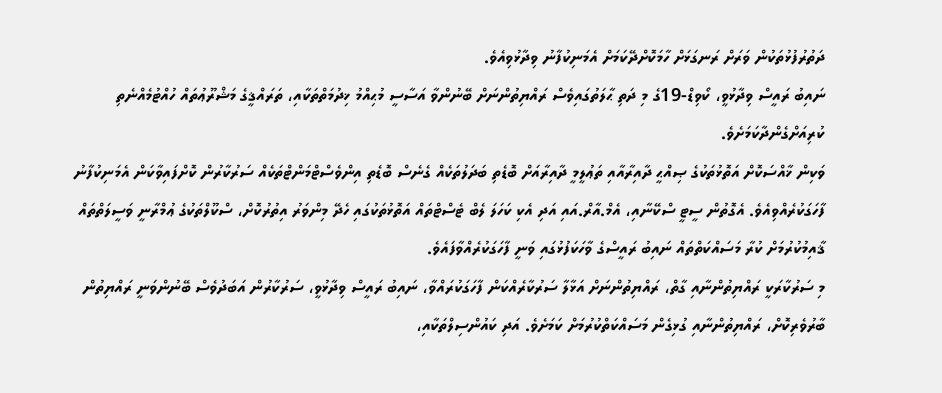ދަތުރުފުޅުތަކުން ވަރަށް ރަނގަޅަށް ހާމަކޮށްދޭކަމަށް އެމަނިކުފާނު ވިދާޅުވިއެވެ.
ނައިބު ރައީސް ވިދާޅުވީ، ކޯވިޑް-19ގެ މި ދަތި ޙާލަތުގައިވެސް ރައްޔިތުންނަށް ބޭނުންވާ އަސާސީ މުޙިއްމު ޚިދުމަތްތަކާއި، ތަރައްޤީގެ މަޝްރޫޢުތައް ހުއްޓުމެއްނެތި ކުރިއަށްގެންދާކަމަށެވެ.
ވަކިން ޚާއްސަކޮށް އަތޮޅުތަކުގެ ޞިއްޙީ ދާއިރާއާއި ތަޢުލީމީ ދާއިރާއަށް ބޮޑެތި ބަދަލުތަކެއް ގެނެސް ބޮޑެތި އިންވެސްޓްމަންޓްތަކެއް ސަރުކާރުން ކޮށްފައިވާކަން އެމަނިކުފާނު ފާހަގަކުރެއްވިއެވެ. އެގޮތުން ސީޓީ ސްކޭނާއި، އެމް.އާރް.އައި އަދި އެކި ކަހަލަ ލެބް ޓެސްޓްތައް އަތޮޅުތަކުގައި ހެދޭ މިންވަރު އިތުރުކޮށް، ސްކޫލްތަކުގެ ޢުމްރާނީ ވަސީލަތްތައް ޤާއިމުކުރުމަށް ކުރާ މަސައްކަތްތައް ނައިބު ރައީސްގެ ވާހަކަފުޅުގައި ވަނީ ފާހަގަކުރެއްވާފައެވެ.
މި ސަރުކާރަކީ ރައްޔިތުންނާއި ގާތް، ރައްޔިތުންނަށް އަޅާލާ ސަރުކާރެއްކަން ފާހަގަކުރައްވާ، ނައިބު ރައީސް ވިދާޅުވީ، ސަރުކާރުން އަބަދުވެސް ބޭނުންވަނީ ރައްޔިތުން ބާރުވެރިކޮށް، ރައްޔިތުންނާއި ގުޅިގެން މަސައްކަތްކުރުމަށް ކަމަށެވެ. އަދި ކައުންސިލްތަކާއި،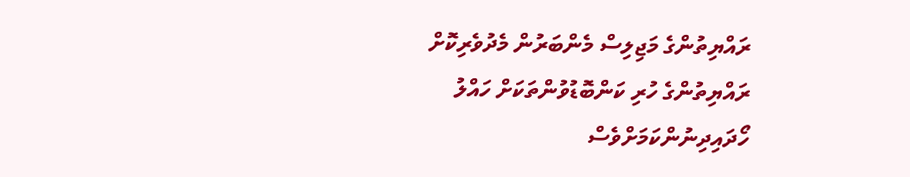ރައްޔިތުންގެ މަޖިލިސް މެންބަރުން މެދުވެރިކޮށް ރައްޔިތުންގެ ހުރި ކަންބޮޑުވުންތަކަށް ހައްލު ހޯދައިދިނުންކަމަށްވެސް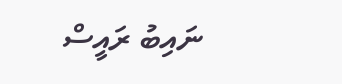ނައިބު ރައީސް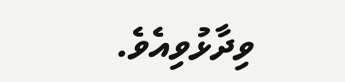ވިދާޅުވިއެވެ.